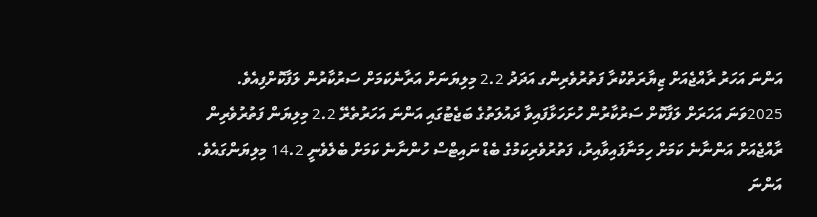އަންނަ އަހަރު ރާއްޖެއަށް ޒިޔާރަތްކުރާ ފަތުރުވެރިންގ އަދަދު 2.2 މިލިޔަނަށް އަރާނެކަމަށް ސަރުކާރުން ލަފާކޮށްފިއެވެ.
2025ވަނަ އަހަރަށް ލަފާކޮށް ސަރުކާރުން ހުށަހަޅާފައިވާ ދައުލަތުގެ ބަޖެޓުގައި އަންނަ އަހަރުތެރޭ 2.2 މިލިޔަން ފަތުރުވެރިން ރާއްޖެއަށް އަންނާނެ ކަމަށް ހިމަނާފައިވާއިރު، ފަތުރުވެރިކަމުގެ ބެޑް ނައިޓްސް ހުންނާނެ ކަމަށް ބެލެވެނީ 14.2 މިލިޔަންގައެވެ.
އަންނަ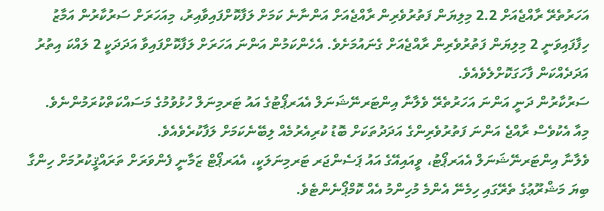އަހަރުތެރޭ ރާއްޖެއަށް 2.2 މިލިޔަން ފަތުރުވެރިން ރާއްޖެއަށް އަންނާނެ ކަމަށް ލަފާކޮށްފައިވާއިރު، މިއަހަރަށް ސަރުކާރުން އަމާޒު ހިފާފައިވަނީ 2 މިލިޔަން ފަތުރުވެރިން ރާއްޖެއަށް ގެނައުމަށެވެ. އެހެންކަމުން އަންނަ އަހަރަށް ލަފާކޮށްފައިވާ އަދަދަކީ 2 ލައްކަ އިތުރު އަދަދެއްކަން ފާހަގަކޮށްލެވެއެވެ.
ސަރުކާރުން ދަނީ އަންނަ އަހަރުތެރޭ ވެލާނާ އިންޓަރނޭޝަނަލް އެއަރޕޯޓުގެ އައު ޓަރމިނަލް ހުޅުވުމުގެ މަސައްކަތްކުރަމުންނެވެ. މިއާ އެކުވެސް ރާއްޖެ އަންނަ ފަތުރުވެރިންގެ އަދަދުތަކަށް ބޮޑު ކުރިއެރުމެއް ލިބޭނެކަމަށް ލަފާކުރެވެއެވެ.
ވެލާނާ އިންޓަރނޭޝަނަލް އެއަރޕޯޓު، ވީއައިއޭގެ އައު ޕަސެންޖަރ ޓަރމިނަލަކީ، އެއަރޕޯޓް ޒަމާނީ ފެންވަރަށް ތަރައްޤީކުރުމަށް ހިންގާ ބިޔަ މަޝްރޫޢުގެ ތެރޭގައި ހިމެނޭ އެންމެ މުހިންމު އެއް ކޮމްޕޯނެންޓެވެ.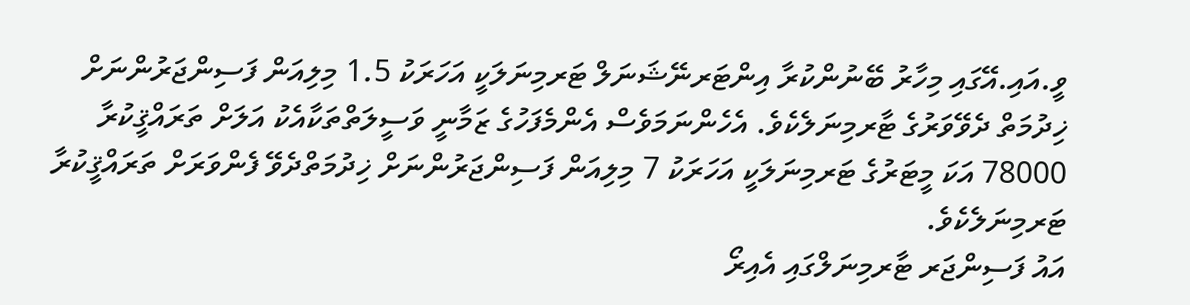ވީ.އައި.އޭގައި މިހާރު ބޭނުންކުރާ އިންޓަރނޭޝަނަލް ޓަރމިނަލަކީ އަހަރަކު 1.5 މިލިއަން ފަސިންޖަރުންނަށް ޚިދުމަތް ދެވޭވަރުގެ ޓާރމިނަލެކެވެ. އެހެންނަމަވެސް އެންމެފަހުގެ ޒަމާނީ ވަސީލަތްތަކާއެކު އަލަށް ތަރައްޤީކުރާ 78000 އަކަ މީޓަރުގެ ޓަރމިނަލަކީ އަހަރަކު 7 މިލިއަން ފަސިންޖަރުންނަށް ޚިދުމަތްދެވޭ ފެންވަރަށް ތަރައްޤީކުރާ ޓަރމިނަލެކެވެ.
އައު ފަސިންޖަރ ޓާރމިނަލްގައި އެއިރޯ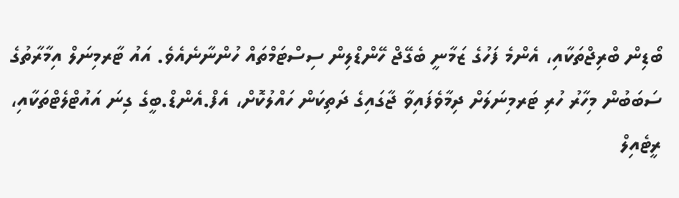ބޯޑިން ބްރިޖްތަކާއި، އެންމެ ފަހުގެ ޒަމާނީ ބެގޭޖް ހޭންޑްލިން ސިސްޓަމްތައް ހުންނާނެއެވެ. އައު ޓާރމިނަލް އިމާރާތުގެ ސަބަބުން މިހާރު ހުރި ޓަރމިނަލަށް ދިމާވެފައިވާ ޖާގައިގެ ދަތިކަން ހައްލުކޮށް، އެފް.އެންޑް.ބީގެ ގިނަ އައުޓްލެޓްތަކާއި، ރީޓެއިލް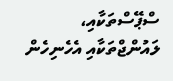ސްޕޭސްތަކާއި، ލައުންޖްތަކާއި އެހެނިހެން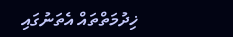ޚިދުމަތްތައް އެތަނުގައި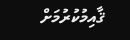ޤާއިމުކުރުމަށް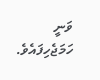ވަނީ ހަމަޖެހިފައެވެ.